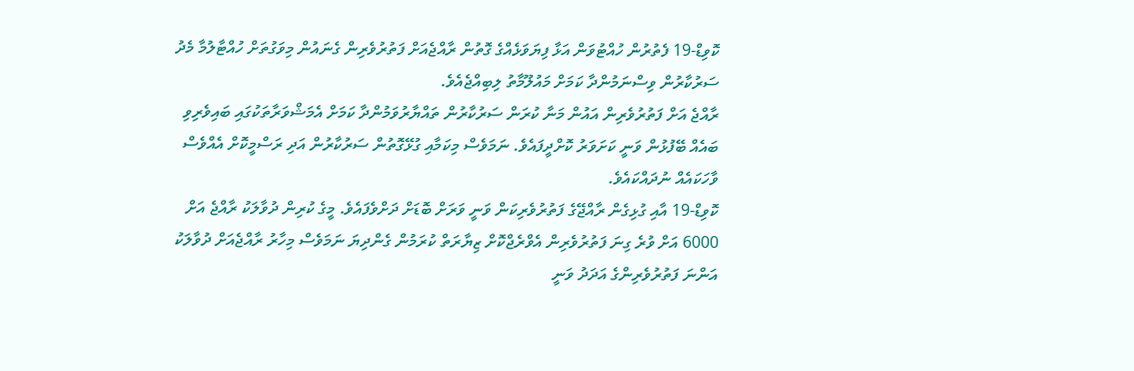ކޮވިޑް-19 ފެތުރުން ހުއްޓުވަން އަޅާ ފިޔަވަޅެއްގެ ގޮތުން ރާއްޖެއަށް ފަތުރުވެރިން ގެނައުން މިވަގުތަށް ހުއްޓާލުމާ މެދު ސަރުކާރުން ވިސްނަމުންދާ ކަމަށް މައުލޫމާތު ލިބިއްޖެއެވެ.
ރާއްޖެ އަށް ފަތުރުވެރިން އައުން މަނާ ކުރަން ސަރުކާރުން ތައްޔާރުވަމުންދާ ކަމަށް އެމަޝްވަރާތަކުގައި ބައިވެރިވި ބައެއް ބޭފުޅުން ވަނީ ކަށަވަރު ކޮށްދީފައެވެ. ނަމަވެސް މިކަމާއި ގުޅޭގޮތުން ސަރުކާރުން އަދި ރަސްމީކޮށް އެއްވެސް ވާހަކައެއް ނުދައްކައެވެ.
ކޮވިޑް-19 އާއި ގުޅިގެން ރާއްޖޭގެ ފަތުރުވެރިކަން ވަނީ ވަރަށް ބޮޑަށް ދަށްވެފައެވެ. މީގެ ކުރިން ދުވާލަކު ރާއްޖެ އަށް 6000 އަށް ވުރެ ގިނަ ފަތުރުވެރިން އެވްރެޖްކޮށް ޒިޔާރަތް ކުރަމުން ގެންދިޔަ ނަމަވެސް މިހާރު ރާއްޖެއަށް ދުވާލަކު އަންނަ ފަތުރުވެރިންގެ އަދަދު ވަނީ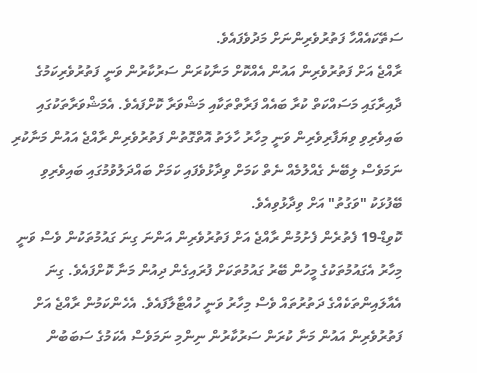ސަތޭކައެއްހާ ފަތުރުވެރިންނަށް މަދުވެފައެވެ.
ރާއްޖެ އަށް ފަތުރުވެރިން އައުން އެއްކޮށް މަނާކުރަން ސަރުކާރުން ވަނީ ފަތުރުވެރިކަމުގެ ދާއިރާގައި މަސައްކަތް ކުރާ ބައެއް ފަރާތްތަކާއި މަޝްވަރާ ކޮށްފައެވެ. އެމަޝްވަރާތަކުގައި ބައިވެރިވި ވިޔަފާރިވެރިން ވަނީ މިހާރު ހާލަތު އޮތްގޮތުން ފަތުރުވެރިން ރާއްޖެ އައުން މަނާކުރި ނަމަވެސް ލިބޭނެ ގެއްލުމެއް ނެތް ކަމަށް ވިދާޅުވެފައި ކަމަށް ބައްދަލުވުމުގައި ބައިވެރިވި ބޭފުޅަކު "ވަގުތު" އަށް ވިދާޅުވިއެވެ.
ކޮވިޑް-19 ފެތުރެން ފެށުމުން ރާއްޖެ އަށް ފަތުރުވެރިން އަންނަ ގިނަ ގައުމުތަކުން ވެސް ވަނީ މިހާރު އެގައުމުތަކުގެ މީހުން ބޭރު ގައުމުތަކަށް ފުރައިގެން ދިއުން މަނާ ކޮށްފައެވެ. ގިނަ އެއާލައިންތަކެއްގެ ދަތުރުތައް ވެސް މިހާރު ވަނީ ހުއްޓާލާފައެވެ. އެހެންކަމުން ރާއްޖެ އަށް ފަތުރުވެރިން އައުން މަނާ ކުރަން ސަރުކާރުން ނިންމި ނަމަވެސް އެކަމުގެ ސަބަބުން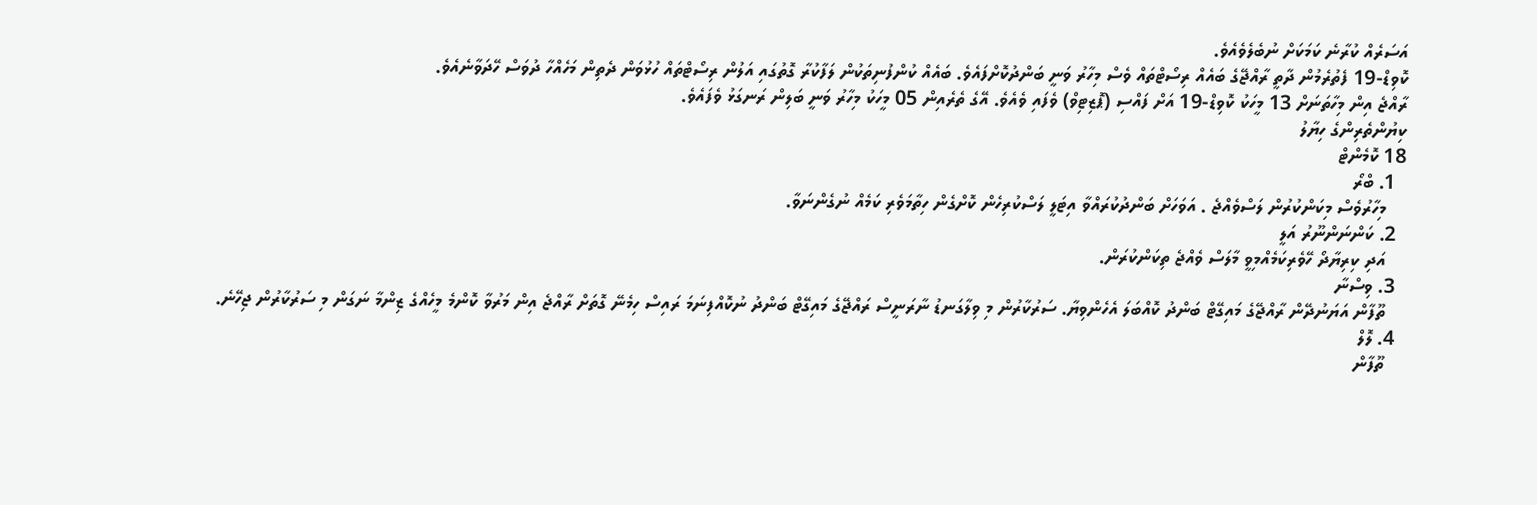އަސަރެއް ކުރާނެ ކަމަކަށް ނުބެލެވެއެވެ.
ކޮވިޑް-19 ފެތުރެމުން ދާތީ ރާއްޖޭގެ ބައެއް ރިސޯޓްތައް ވެސް މިހާރު ވަނީ ބަންދުކޮށްފައެވެ. ބައެއް ކުންފުނިތަކުން ލަފާކުރާ ގޮތުގައި އަލުން ރިސޯޓްތައް ހުޅުވަން ދެތިން މަހެއްހާ ދުވަސް ހޭދަވާނެއެވެ.
ރާއްޖެ އިން މިހާތަނަށް 13 މީހަކު ކޮވިޑް-19 އަށް ފައްސި (ޕޮޒިޓިވް) ވެފައި ވެއެވެ. އޭގެ ތެރެއިން 05 މީހަކު މިހާރު ވަނީ ބަލިން ރަނގަޅު ވެފައެވެ.
ކިޔުންތެރިންގެ ހިޔާލު
18 ކޮމެންޓް
  1. ބްރޯ
    މިހާރުވެސް މިކަންކުރުން ލަސްވެއްޖެ . އަވަހަށް ބަންދުކުރައްވާ އިޓަލީ ލަސްކުރިހެން ކޮށްގެން ހިތާމަވެރި ކަމެއް ނުގެންނަވާ.
  2. ކަންނަންނޫރު އަލީ
    އަދި ކިރިޔާދޯ ހޭވެރިކަމެއްމިވީ މާލަސް ވެއްޖެ ތިކަންކުރަން.
  3. ވިސްނާ
    ތޫފާން އަޔަނުދޭން ރާއްޖޭގެ މައިގޭޓް ބަންދު ކޮއްބަލަ އެހެންވިޔާ. ސަރުކާރުން މި ވިލާގަނޑު ނާރަނީސް ރައްޖޭގެ މައިގޭޓް ބަންދު ނުކޮއްފިނަމަ ރައިސް ހިމެނޭ ގޮތަށް ރާއްޖެ އިން މަރުވާ ކޮންމެ މީހެއްގެ ޒިންމާ ނަގަން މި ސަރުކާރުން ޖިހޭނެ.
  4. ލޮލް
    ތޫފާން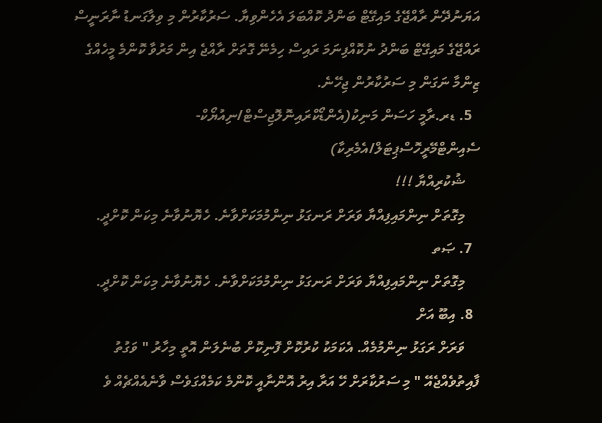އަޔަނުދޭން ރާއްޖޭގެ މައިގޭޓް ބަންދު ކޮއްބަލަ އެހެންވިޔާ. ސަރުކާރުން މި ވިލާގަނޑު ނާރަނީސް ރައްޖޭގެ މައިގޭޓް ބަންދު ނުކޮއްފިނަމަ ރައިސް ހިމެނޭ ގޮތަށް ރާއްޖެ އިން މަރުވާ ކޮންމެ މީހެއްގެ ޒިންމާ ނަގަން މި ސަރުކާރުން ޖިހޭނެ.
  5. ޑރ.ރާމީ ހަސަން މަނިކު(އެންޑޯކްރައިނޮލޮޖިސްޓް/ނިއުޔޯކް-ސެއިންޓްމޭރީހޮސްޕިޓަލް/އެމެރިކާ)
    ޝުކުރިއްޔާ !!!
    މިގޮތަށް ނިންމައިފިއްޔާ ވަރަށް ރަނގަޅު ނިންމުމަކަށްވާނެ. ހެޔޮނުވާނެ މިކަން ކޮށްދީ.
  7. ޞަތ
    މިގޮތަށް ނިންމައިފިއްޔާ ވަރަށް ރަނގަޅު ނިންމުމަކަށްވާނެ. ހެޔޮނުވާނެ މިކަން ކޮށްދީ.
  8. އިބޫ އަށް
    ވަރަށް ރަގަޅު ނިންމުމެއް. އެކަމަކު ކުރުކޮށް ފޮނިކޮށް ބުނެލަން އޮތީ މިހާރު " ވަގުތު ފާއިތުވެއްޖެއޭ " މި ސަރުކާރަށް ހޭ އަރާ އިރު އޮންނާއީ ކޮންމެ ކަމެއްގަވެސް ވާނެއެއްޗެއް ވެ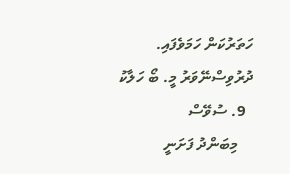ހަތަރުކަން ހަމަވެފައި. ދުރުވިސްނޭވަރު މީ. ބޯ ހަލާކު
  9. ސުވޭސް
    މިބަންދު ފަށަނީ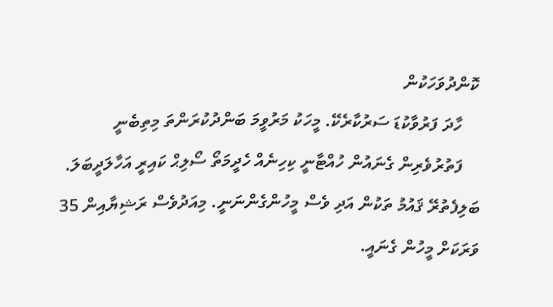ކޮންދުވަހަކުން
    ހާދަ ފަރުވާކުޑަ ސަރުކާރެކޭ. މީހަކު މަރުވީމަ ބަންދުކުރަންތަ މިތިބެނީ
    ފަތުރުވެރިން ގެނައުން ހުއްޓާނީ ކިހިނެއް ހެދީމަތޯ ސޯލިޙް ކައިރީ އަހާލަދީބަލަ. ބަލިފެތުރޭ ޤައުމު ތަކުން އަދި ވެސް މީހުންގެންނަނީ. މިއަދުވެސް ރަޝިޔާއިން 35 ވަރަކަށް މީހުން ގެނައީ.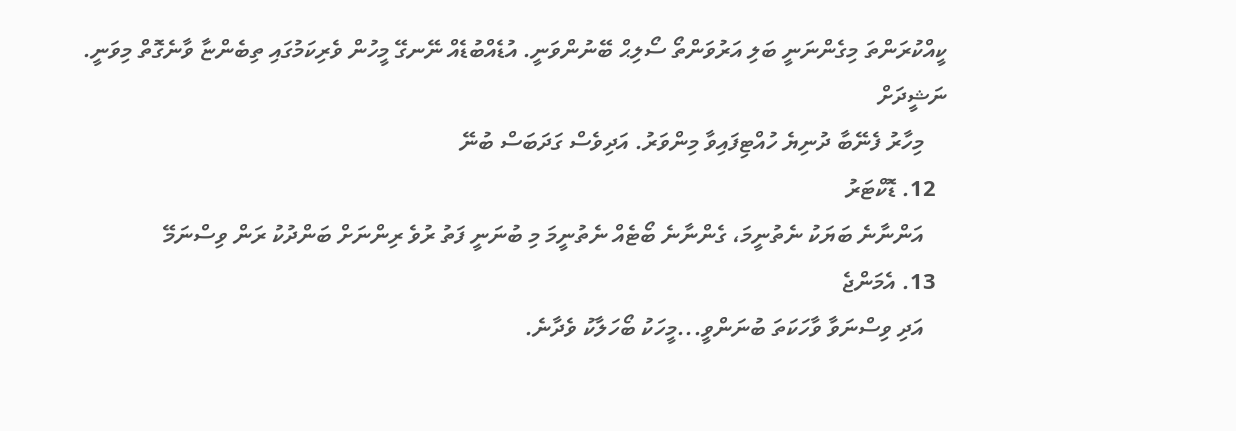ކީއްކުރަންތަ މިގެންނަނީ ބަލި އަރުވަންތޯ ސޯލިޙް ބޭނުންވަނީ. އުޑެއްބުޑެއް ނޭނގޭ މީހުން ވެރިކަމުގައި ތިބެންޏާ ވާނެގޮތް މިވަނީ. ނަޝީދަށް
    މިހާރު ފެނޭބާ ދުނިޔެ ހުއްޓިފައިވާ މިންވަރު. އަދިވެސް ގަދަބަސް ބުނޭ
  12. ޑޮކްޓަރު
    އަންނާނެ ބަޔަކު ނެތުނީމަ، ގެންނާނެ ބޯޓެއް ނެތުނީމަ މި ބުނަނީ ފަތު ރުވެ ރިންނަށް ބަންދުކު ރަން ވިސްނަމޭ
  13. އެމަންޖެ
    އަދި ވިސްނަވާ ވާހަކަތަ ބުނަންވީ...މީހަކު ބޯހަލާކު ވެދާނެ.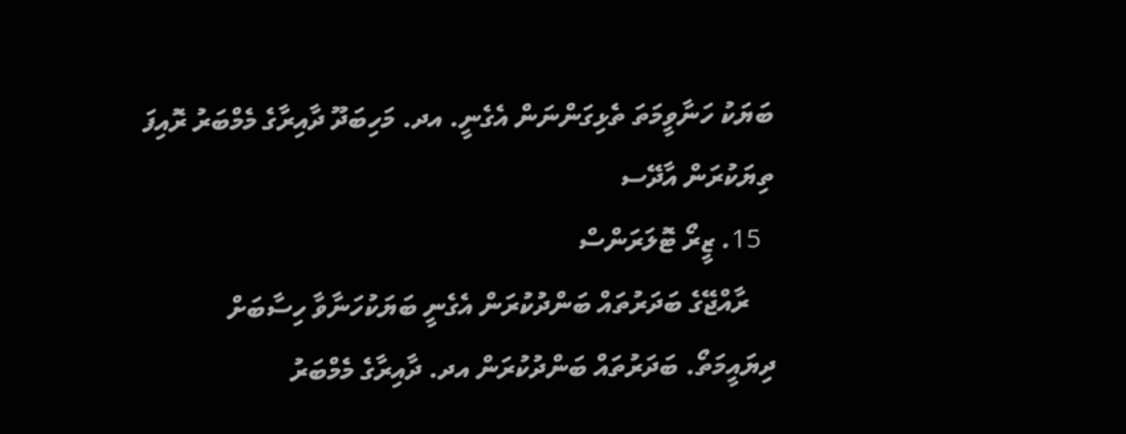ބަޔަކު ހަނާވީމަތަ ތެޅިގަންނަން އެގެނީ. އދ. މަހިބަދޫ ދާއިރާގެ މެމްބަރު ރޮއިފަ ތިޔަކުރަން އާދޭސ
  15. ޒީރޯ ޓޮލަރަންސް
    ރާއްޖޭގެ ބަދަރުތައް ބަންދުކުރަން އެގެނީ ބަޔަކުހަނާވާ ހިސާބަށް ދިޔައީމަތޯ. ބަދަރުތައް ބަންދުކުރަން އދ. ދާއިރާގެ މެމްބަރު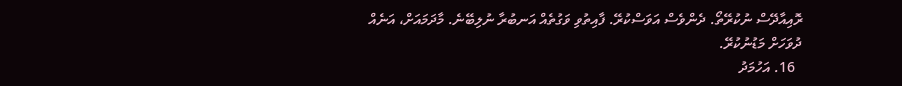ރޮއިއާދޭސް ނުކުރޭތޯ. ދެންވެސް އަވަސްކުރޭ. ފާއިތުވި ވަގުތެއް އަނބުރާ ނުލިބޭނެ. މާދަމައަށް، އަނެއް ދުވަހަށް މަޑުނުކުރޭ.
  16. އަހުމަދު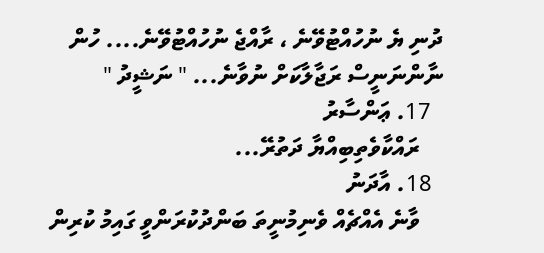ދުނި ޔެ ނުހުއްޓުވޭނެ ، ރާއްޖެ ނުހުއްޓުވޭނެ.... ހުން ނާންނަނީސް ރަޖާލާކަށް ނުވާނެ... " ނަޝީދު "
  17. ޢަންސާރު
    ރައްކާވެތިބިއްޔާ ދަތުރޭ...
  18. އާދަނު
    ވާނެ އެއްޗެއް ވެނިމުނީތަ ބަންދުކުރަންވީ ގައިމު ކުރިން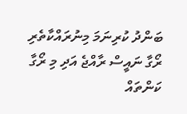ބަންދު ކުރިނަމަ މިނުރައްކާތެރި ރޯގާ ނައީސް ރާއްޖެ އަދި މި ރޯގާ ކަންތައް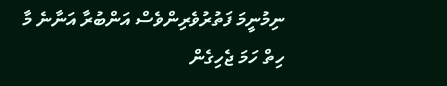ނިމުނީމަ ފަތުރުވެރިންވެސް އަންބުރާ އަނާނެ މާ ހިތް ހަމަ ޖެހިގެން